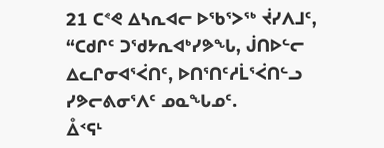21 ᑕᕝᕙ ᐃᓴᕆᐊᓕ ᐅᖃᕐᐳᖅ ᔫᓯᐱᒧᑦ, “ᑕᑯᒋᑦ ᑐᖁᔭᕆᐊᒃᓯᕗᖓ, ᒎᑎᐅᓪᓕ ᐃᓚᒋᓂᐊᕐᐹᑎᑦ, ᐅᑎᕐᑎᑦᓱᒫᕐᐹᑎᓪᓗ ᓯᕗᓕᕕᓂᕐᐱᑦ ᓄᓇᖓᓄᑦ.
ᐂᑉᕋᒻ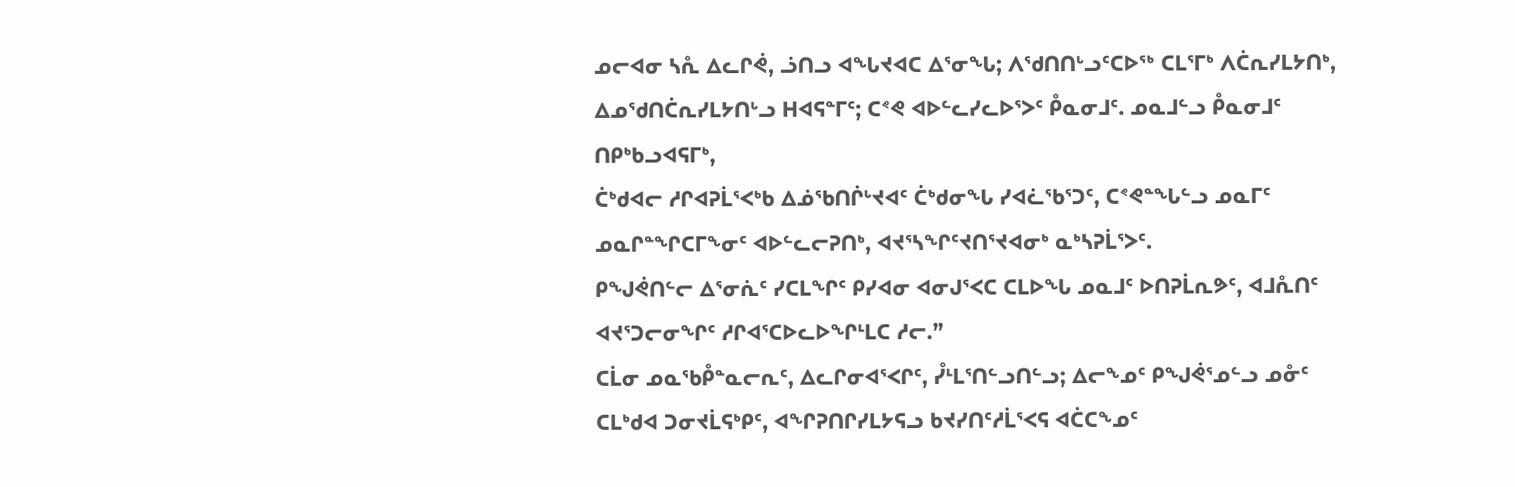ᓄᓕᐊᓂ ᓴᕅ ᐃᓚᒋᕚ, ᓘᑎᓗ ᐊᖓᔪᐊᑕ ᐃᕐᓂᖓ; ᐱᖁᑎᑎᒡᓗᑦᑕᐅᖅ ᑕᒪᕐᒥᒃ ᐱᑖᕆᓯᒪᔭᑎᒃ, ᐃᓄᖁᑎᑖᕆᓯᒪᔭᑎᒡᓗ ᕼᐊᕋᓐᒥᑦ; ᑕᕝᕙ ᐊᐅᓪᓚᓯᓚᐅᕐᐳᑦ ᑬᓇᓂᒧᑦ. ᓄᓇᒧᓪᓗ ᑬᓇᓂᒧᑦ ᑎᑭᒃᑲᓗᐊᕋᒥᒃ,
ᑖᒃᑯᐊᓕ ᓱᒋᐊᕈᒫᕐᐸᒃᑲ ᐃᓅᖃᑎᒌᒡᔪᐊᑦ ᑖᒃᑯᓂᖓ ᓯᐊᓛᖃᕐᑐᑦ, ᑕᕝᕙᓐᖓᓪᓗ ᓄᓇᒥᑦ ᓄᓇᒋᓐᖏᑕᒥᖕᓂᑦ ᐊᐅᓪᓚᓕᕈᑎᒃ, ᐊᔪᕐᓴᖏᑦᔪᑎᕐᔪᐊᓂᒃ ᓇᒃᓴᕈᒫᕐᐳᑦ.
ᑭᖑᕚᑎᓪᓕ ᐃᕐᓂᕇᑦ ᓯᑕᒪᖏᑦ ᑭᓯᐊᓂ ᐊᓂᒍᕐᐸᑕ ᑕᒪᐅᖓ ᓄᓇᒧᑦ ᐅᑎᕈᒫᕆᕗᑦ, ᐊᒧᕅᑎᑦ ᐊᔪᕐᑐᓕᓂᖏᑦ ᓱᒋᐊᕐᑕᐅᓚᐅᖏᒻᒪᑕ ᓱᓕ.”
ᑕᒫᓂ ᓄᓇᖃᑬᓐᓇᓕᕆᑦ, ᐃᓚᒋᓂᐊᕐᐸᒋᑦ, ᓮᒻᒪᕐᑎᓪᓗᑎᓪᓗ; ᐃᓕᖕᓄᑦ ᑭᖑᕚᕐᓄᓪᓗ ᓄᓁᑦ ᑕᒪᒃᑯᐊ ᑐᓂᔪᒫᕋᒃᑭᑦ, ᐊᖏᕈᑎᒋᓯᒪᔭᕋᓗ ᑲᔪᓯᑎᑦᓱᒫᕐᐸᕋ ᐊᑖᑕᖕᓄᑦ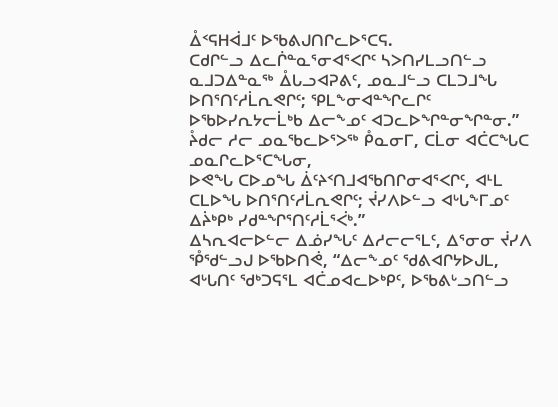ᐂᑉᕋᕼᐋᒧᑦ ᐅᖃᕕᒍᑎᒋᓚᐅᕐᑕᕋ.
ᑕᑯᒋᓪᓗ ᐃᓚᒌᓐᓇᕐᓂᐊᕐᐸᒋᑦ ᓴᐳᑎᓯᒪᓗᑎᓪᓗ ᓇᒧᑐᐃᓐᓇᖅ ᐂᒐᓗᐊᕈᕕᑦ, ᓄᓇᒧᓪᓗ ᑕᒪᑐᒧᖓ ᐅᑎᕐᑎᑦᓱᒫᕆᕙᒋᑦ; ᕿᒪᖕᓂᐊᓐᖏᓚᒋᑦ ᐅᖃᐅᓯᕆᔭᓕᒫᒃᑲ ᐃᓕᖕᓄᑦ ᐊᑐᓚᐅᖏᓐᓂᖏᓐᓂ.”
ᔧᑯᓕ ᓱᓕ ᓄᓇᖃᓚᐅᕐᐳᖅ ᑬᓇᓂᒥ, ᑕᒫᓂ ᐊᑖᑕᖓᑕ ᓄᓇᒋᓚᐅᕐᑕᖓᓂ,
ᐅᕙᖓ ᑕᐅᓄᖓ ᐄᑦᔨᑉᑎᒧᐊᖃᑎᒋᓂᐊᕐᐸᒋᑦ, ᐊᒻᒪ ᑕᒪᐅᖓ ᐅᑎᕐᑎᑦᓱᒫᕆᕙᒋᑦ; ᔫᓯᐱᐅᓪᓗ ᐊᒡᒐᖕᒥᓄᑦ ᐃᔩᒃᑭᒃ ᓯᑯᓐᖏᕐᑎᑦᓱᒫᕐᐹᒃ.”
ᐃᓴᕆᐊᓕᐅᓪᓕ ᐃᓅᓯᖓᑦ ᐃᓱᓕᓕᕐᒪᑦ, ᐃᕐᓂᓂ ᔫᓯᐱ ᕾᖁᓪᓗᒍ ᐅᖃᐅᑎᕚ, “ᐃᓕᖕᓄᑦ ᖁᕕᐊᒋᔭᐅᒍᒪ, ᐊᒡᒐᑎᑦ ᖁᒃᑐᕋᕐᒪ ᐊᑖᓄᐊᓚᐅᒃᑭᑦ, ᐅᖃᕕᒡᓗᑎᓪᓗ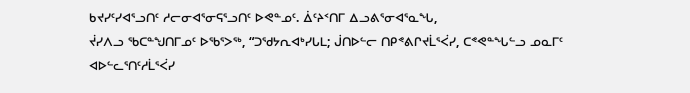ᑲᔪᓯᑦᓯᐊᕐᓗᑎᑦ ᓱᓕᓂᐊᕐᓂᕋᕐᓗᑎᑦ ᐅᕙᓐᓄᑦ. ᐄᑦᔨᑉᑎᒥ ᐃᓗᕕᕐᓂᐊᕐᓇᖓ,
ᔫᓯᐱᓗ ᖃᑕᓐᖑᑎᒥᓄᑦ ᐅᖃᕐᐳᖅ, “ᑐᖁᔭᕆᐊᒃᓯᒐᒪ; ᒎᑎᐅᓪᓕ ᑎᑭᕝᕕᒋᔪᒫᕐᐹᓯ, ᑕᕝᕙᓐᖓᓪᓗ ᓄᓇᒥᑦ ᐊᐅᓪᓚᕐᑎᑦᓱᒫᕐᐹᓯ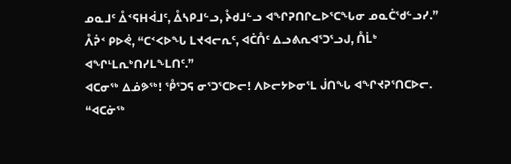ᓄᓇᒧᑦ ᐂᑉᕋᕼᐋᒧᑦ, ᐂᓴᑭᒧᓪᓗ, ᔧᑯᒧᓪᓗ ᐊᖏᕈᑎᒋᓚᐅᕐᑕᖓᓂ ᓄᓇᑖᖁᓪᓗᓯ.”
ᐰᕉᑉ ᑭᐅᕚ, “ᑕᑉᐸᐅᖓ ᒪᔪᐊᓕᕆᑦ, ᐊᑖᑍᑦ ᐃᓗᕕᕆᐊᕐᑐᕐᓗᒍ, ᑍᒫᒃ ᐊᖏᒻᒪᕆᒃᑎᓯᒪᖕᒪᑎᑦ.”
ᐊᑕᓂᖅ ᐃᓅᕗᖅ! ᕾᕐᑐᕋ ᓂᕐᑐᕐᑕᐅᓕ! ᐱᐅᓕᔭᐅᓂᕐᒪ ᒎᑎᖓ ᐊᖏᔪᕈᕐᑎᑕᐅᓕ.
“ᐊᑕᓃᖅ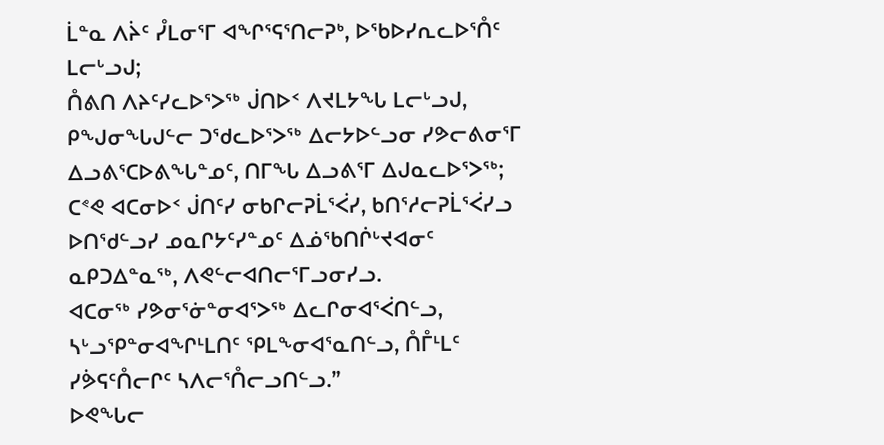ᒫᓐᓇ ᐱᔩᑦ ᓮᒪᓂᕐᒥ ᐊᖏᕐᕋᕐᑎᓕᕈᒃ, ᐅᖃᐅᓯᕆᓚᐅᕐᑍᑦ ᒪᓕᒡᓗᒍ;
ᑍᕕᑎ ᐱᔨᑦᓯᓚᐅᕐᐳᖅ ᒎᑎᐅᑉ ᐱᔪᒪᔭᖓ ᒪᓕᒡᓗᒍ, ᑭᖑᓂᖓᒍᓪᓕ ᑐᖁᓚᐅᕐᐳᖅ ᐃᓕᔭᐅᓪᓗᓂ ᓯᕗᓕᕕᓂᕐᒥ ᐃᓗᕕᕐᑕᐅᕕᖓᓐᓄᑦ, ᑎᒥᖓ ᐃᓗᕕᕐᒥ ᐃᒍᓇᓚᐅᕐᐳᖅ;
ᑕᕝᕙ ᐊᑕᓂᐅᑉ ᒎᑎᑦᓯ ᓂᑲᒋᓕᕈᒫᕐᐹᓯ, ᑲᑎᕐᓱᓕᕈᒫᕐᐹᓯᓗ ᐅᑎᖁᓪᓗᓯ ᓄᓇᒋᔭᑦᓯᓐᓄᑦ ᐃᓅᖃᑎᒌᒡᔪᐊᓂᑦ ᓇᑭᑐᐃᓐᓇᖅ, ᐱᕙᓪᓕᐊᑎᓕᕐᒥᓗᓂᓯᓗ.
ᐊᑕᓂᖅ ᓯᕗᓂᕐᓃᓐᓂᐊᕐᐳᖅ ᐃᓚᒋᓂᐊᕐᐹᑎᓪᓗ, ᓴᒡᓗᕿᓐᓂᐊᖏᒻᒪᑎᑦ ᕿᒪᖕᓂᐊᕐᓇᑎᓪᓗ, ᑍᒤᒻᒪᑦ ᓯᕘᕋᑦᑍᓕᒋᑦ ᓴᐱᓕᕐᑍᓕᓗᑎᓪᓗ.”
ᐅᕙᖓᓕ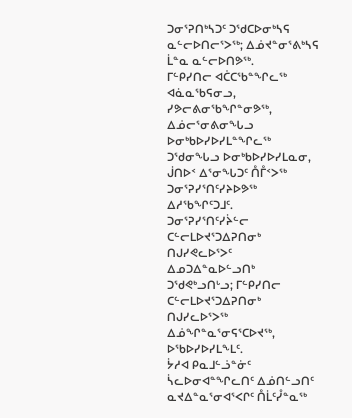ᑐᓂᕐᕈᑎᒃᓴᑐᑦ ᑐᖁᑕᐅᓂᒃᓴᕋ ᓇᓪᓕᐅᑎᓕᕐᐳᖅ; ᐃᓅᔪᓐᓂᕐᕕᒃᓴᕋ ᒫᓐᓇ ᓇᓪᓕᐅᑎᕗᖅ.
ᒥᓪᑭᓯᑎᓕ ᐊᑖᑕᖃᓐᖏᓚᖅ ᐊᓈᓇᖃᕋᓂᓗ, ᓯᕗᓕᕕᓂᖃᖏᓐᓂᕗᖅ, ᐃᓅᓕᕐᓂᕕᓂᖓᓗ ᐅᓂᒃᑲᐅᓯᐅᓯᒪᓐᖏᓚᖅ ᑐᖁᓂᖓᓗ ᐅᓂᒃᑲᐅᓯᐅᓯᒪᓇᓂ, ᒎᑎᐅᑉ ᐃᕐᓂᖓᑐᑦ ᑍᒤᑉᐳᖅ ᑐᓂᕐᕈᓯᕐᑎᑦᓯᔨᐅᕗᖅ ᐃᓱᖃᖏᑦᑐᒧᑦ.
ᑐᓂᕐᕈᓯᕐᑎᑦᓯᔩᓪᓕ ᑕᓪᓕᒪᐅᔪᕐᑐᐃᕈᑎᓂᒃ ᑎᒍᓯᕙᓚᐅᕐᐳᑦ ᐃᓄᑐᐃᓐᓇᐅᓪᓗᑎᒃ ᑐᖁᕙᒃᓗᑎᒡᓗ; ᒥᓪᑭᓯᑎᓕ ᑕᓪᓕᒪᐅᔪᕐᑐᐃᕈᑎᓂᒃ ᑎᒍᓯᓚᐅᕐᐳᖅ ᐃᓅᖏᓐᓇᕐᓂᕋᕐᑕᐅᔪᖅ, ᐅᖃᐅᓯᐅᓯᒪᖕᒪᑦ.
ᔮᓱᐊ ᑭᓇᒧᓪᓘᓐᓃᑦ ᓵᓚᐅᓂᐊᓐᖏᓚᑎᑦ ᐃᓅᑎᓪᓗᑎᑦ ᓇᔪᐃᓐᓇᕐᓂᐊᕐᐸᒋᑦ ᑍᒫᑦᓮᓐᓇᖅ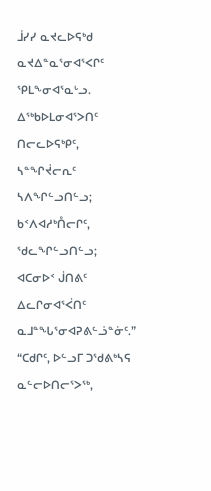ᒨᓯᓯ ᓇᔪᓚᐅᕋᒃᑯ ᓇᔪᐃᓐᓇᕐᓂᐊᕐᐸᒋᑦ ᕿᒪᖕᓂᐊᕐᓇᒡᓗ.
ᐃᖅᑲᐅᒪᓂᐊᕐᐳᑎᑦ ᑎᓕᓚᐅᕋᒃᑭᑦ, ᓴᓐᖏᔫᓕᕆᑦ ᓴᐱᖏᓪᓗᑎᓪᓗ; ᑲᑉᐱᐊᓱᒃᑍᓕᒋᑦ, ᖁᓚᖏᓪᓗᑎᓪᓗ; ᐊᑕᓂᐅᑉ ᒎᑎᕕᑦ ᐃᓚᒋᓂᐊᕐᐹᑎᑦ ᓇᒧᓐᖓᕐᓂᐊᕈᕕᓪᓘᓐᓃᑦ.”
“ᑕᑯᒋᑦ, ᐅᓪᓗᒥ ᑐᖁᕕᒃᓴᕋ ᓇᓪᓕᐅᑎᓕᕐᐳᖅ,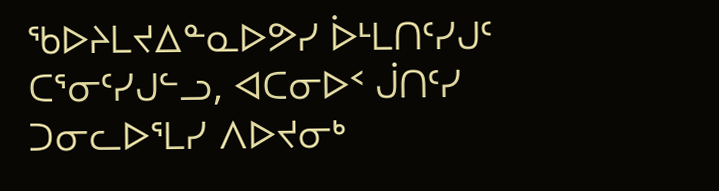ᖃᐅᔨᒪᔪᐃᓐᓇᐅᕗᓯ ᐆᒻᒪᑎᑦᓯᒍᑦ ᑕᕐᓂᑦᓯᒍᓪᓗ, ᐊᑕᓂᐅᑉ ᒎᑎᑦᓯ ᑐᓂᓚᐅᕐᒪᓯ ᐱᐅᔪᓂᒃ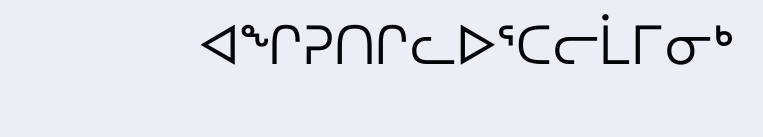ᐊᖏᕈᑎᒋᓚᐅᕐᑕᓕᒫᒥᓂᒃ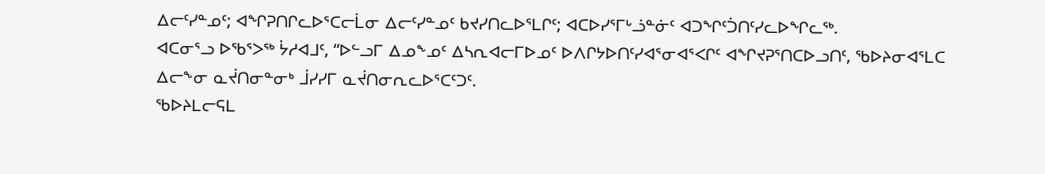ᐃᓕᑦᓯᓐᓄᑦ; ᐊᖏᕈᑎᒋᓚᐅᕐᑕᓕᒫᓂ ᐃᓕᑦᓯᓐᓄᑦ ᑲᔪᓯᑎᓚᐅᕐᒪᒋᑦ; ᐊᑕᐅᓯᕐᒥᒡᓘᓐᓃᑦ ᐊᑐᖏᑦᑑᑎᑦᓯᓚᐅᖏᓚᖅ.
ᐊᑕᓂᕐᓗ ᐅᖃᕐᐳᖅ ᔮᓱᐊᒧᑦ, “ᐅᓪᓗᒥ ᐃᓄᖕᓄᑦ ᐃᓴᕆᐊᓕᒥᐅᓄᑦ ᐅᐱᒋᔭᐅᑎᑦᓯᐊᕐᓂᐊᕐᐸᒋᑦ ᐊᖏᔪᕈᕐᑎᑕᐅᓗᑎᑦ, ᖃᐅᔨᓂᐊᕐᒪᑕ ᐃᓕᖕᓂ ᓇᔫᑎᓂᓐᓂᒃ ᒨᓯᓯᒥ ᓇᔫᑎᓂᕆᓚᐅᕐᑕᑦᑐᑦ.
ᖃᐅᔨᒪᓕᕋᒪ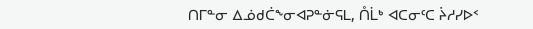ᑎᒥᓐᓂ ᐃᓅᑯᑖᖕᓂᐊᕈᓐᓃᕋᒪ, ᑍᒫᒃ ᐊᑕᓂᑦᑕ ᔩᓱᓯᐅᑉ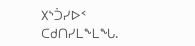᙭ᔅᑑᓯᐅᑉ ᑕᑯᑎᓯᒪᖕᒪᖓ.